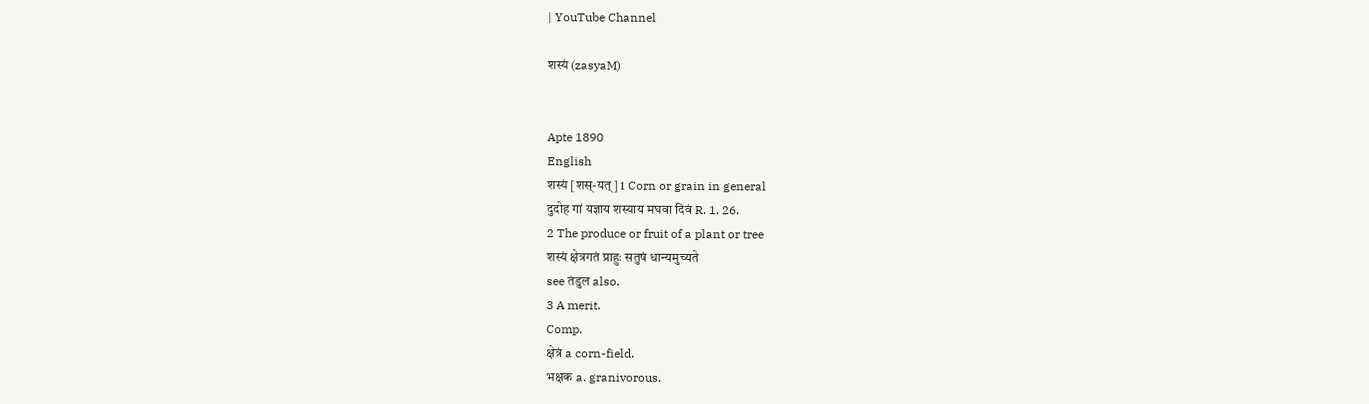| YouTube Channel

शस्यं (zasyaM)


Apte 1890
English
शस्यं [शस्-यत्] 1 Corn or grain in general
दुदोह गां यज्ञाय शस्याय मघवा दिवं R. 1. 26.
2 The produce or fruit of a plant or tree
शस्यं क्षेत्रगतं प्राहुः सतुषं धान्यमुच्यते
see तंडुल also.
3 A merit.
Comp.
क्षेत्रं a corn-field.
भक्षक a. granivorous.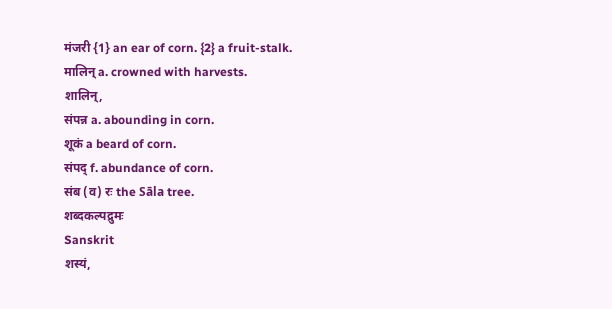मंजरी {1} an ear of corn. {2} a fruit-stalk.
मालिन् a. crowned with harvests.
शालिन्,
संपन्न a. abounding in corn.
शूकं a beard of corn.
संपद् f. abundance of corn.
संब (व) रः the Sāla tree.
शब्दकल्पद्रुमः
Sanskrit
शस्यं,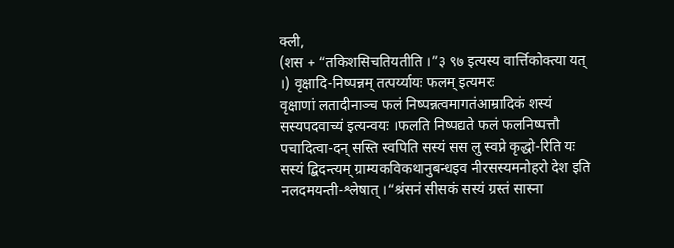क्ली,
(शस + “तकिशसिचतियतीति ।”३ ९७ इत्यस्य वार्त्तिकोक्त्या यत् ।) वृक्षादि-निष्पन्नम् तत्पर्य्यायः फलम् इत्यमरः
वृक्षाणां लतादीनाञ्च फलं निष्पन्नत्वमागतंआम्रादिकं शस्यं सस्यपदवाच्यं इत्यन्वयः ।फलति निष्पद्यते फलं फलनिष्पत्तौ पचादित्वा-दन् सस्ति स्वपिति सस्यं सस लु स्वप्ने कृद्धो-रिति यः सस्यं द्बिदन्त्यम् ग्राम्यकविकथानुबन्धइव नीरसस्यमनोहरो देश इति नलदमयन्ती-श्लेषात् ।“श्रंसनं सीसकं सस्यं ग्रस्तं सास्ना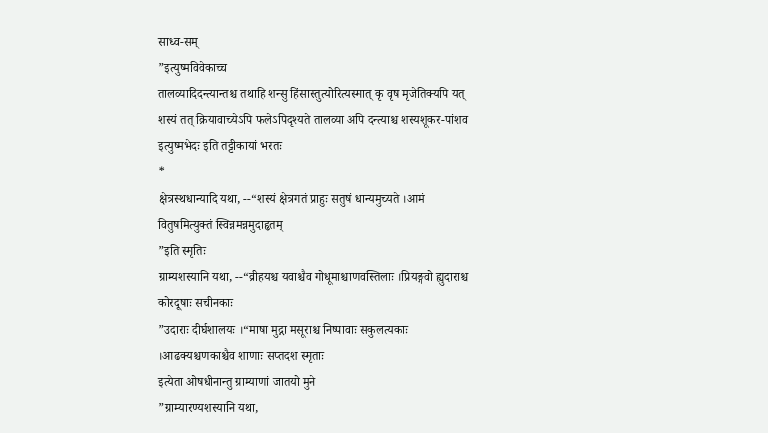साध्व-सम्
”इत्युष्मविवेकाच्च
तालव्यादिदन्त्यान्तश्च तथाहि शन्सु हिंसास्तुत्योरित्यस्मात् कृ वृष मृजेतिक्यपि यत् शस्यं तत् क्रियावाच्येऽपि फलेऽपिदृश्यते तालव्या अपि दन्त्याश्च शस्यशूकर-पांशव इत्युष्मभेदः इति तट्टीकायां भरतः
*
क्षेत्रस्थधान्यादि यथा, --“शस्यं क्षेत्रगतं प्राहुः सतुषं धान्यमुच्यते ।आमं वितुषमित्युक्तं स्विन्नमन्नमुदाहृतम्
”इति स्मृतिः
ग्राम्यशस्यानि यथा, --“व्रीहयश्च यवाश्चैव गोधूमाश्चाणवस्तिलाः ।प्रियङ्गवो ह्युदाराश्च कोरदूषाः सचीनकाः
”उदाराः दीर्घशालयः ।“माषा मुद्गा मसूराश्च निष्पावाः सकुलत्यकाः ।आढक्यश्चणकाश्चैव शाणाः सप्तदश स्मृताः
इत्येता ओषधीनान्तु ग्राम्याणां जातयो मुने
”ग्राम्यारण्यशस्यानि यथा,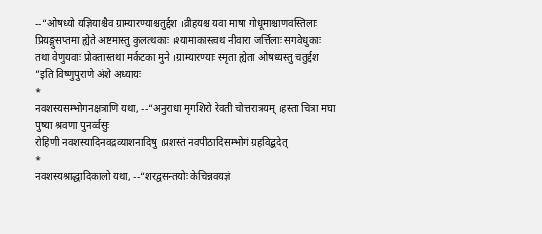--“ओषध्यो यज्ञियाश्चैव ग्राम्यारण्याश्चतुर्द्दश ।व्रीहयश्च यवा माषा गोधूमाश्चाणवस्तिलाः
प्रियङ्गुसप्तमा ह्येते अष्टमास्तु कुलत्थकाः ।श्यामाकास्त्वथ नीवारा जर्त्तिलाः सगवेधुकाः
तथा वेणुयवाः प्रोक्तास्तथा मर्कटका मुने ।ग्राम्यारण्याः स्मृता ह्येता ओषध्यस्तु चतुर्द्दश
”इति विष्णुपुराणे अंशे अध्यायः
*
नवशस्यसम्भोगनक्षत्राणि यथा, --“अनुराधा मृगशिरो रेवती चोत्तरात्रयम् ।हस्ता चित्रा मघा पुष्या श्रवणा पुनर्व्वसुः
रोहिणी नवशस्यादिनवद्रव्याशनादिषु ।प्रशस्तं नवपीठादिसम्भोगं ग्रहविद्बदेत्
*
नवशस्यश्राद्धादिकालो यथा, --“शरद्वसन्तयोः केचिन्नवयज्ञं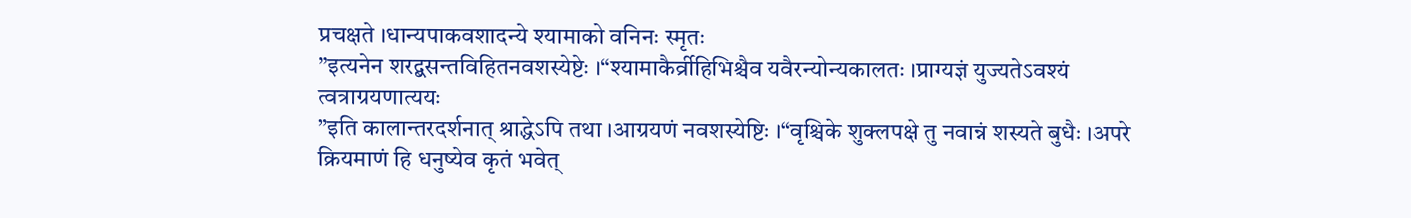प्रचक्षते ।धान्यपाकवशादन्ये श्यामाको वनिनः स्मृतः
”इत्यनेन शरद्बसन्तविहितनवशस्येष्टेः ।“श्यामाकैर्व्रीहिभिश्चैव यवैरन्योन्यकालतः ।प्राग्यज्ञं युज्यतेऽवश्यं त्वत्राग्रयणात्ययः
”इति कालान्तरदर्शनात् श्राद्धेऽपि तथा ।आग्रयणं नवशस्येष्टिः ।“वृश्चिके शुक्लपक्षे तु नवान्नं शस्यते बुधैः ।अपरे क्रियमाणं हि धनुष्येव कृतं भवेत्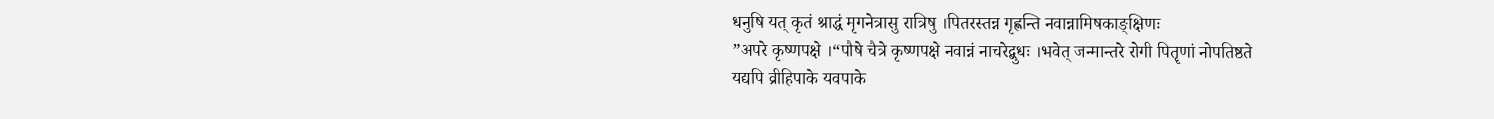धनुषि यत् कृतं श्राद्धं मृगनेत्रासु रात्रिषु ।पितरस्तन्न गृह्णन्ति नवान्नामिषकाङ्क्षिणः
”अपरे कृष्णपक्षे ।“पौषे चैत्रे कृष्णपक्षे नवान्नं नाचरेद्बुधः ।भवेत् जन्मान्तरे रोगी पितॄणां नोपतिष्ठते
यद्यपि व्रीहिपाके यवपाके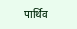पार्थिव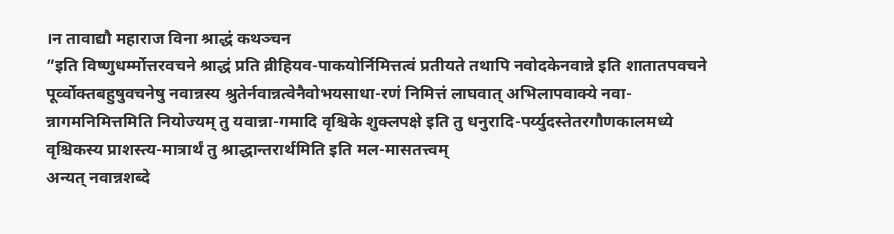।न तावाद्यौ महाराज विना श्राद्धं कथञ्चन
”इति विष्णुधर्म्मोत्तरवचने श्राद्धं प्रति व्रीहियव-पाकयोर्निमित्तत्वं प्रतीयते तथापि नवोदकेनवान्ने इति शातातपवचने पूर्व्वोक्तबहुषुवचनेषु नवान्नस्य श्रुतेर्नवान्नत्वेनैवोभयसाधा-रणं निमित्तं लाघवात् अभिलापवाक्ये नवा-न्नागमनिमित्तमिति नियोज्यम् तु यवान्ना-गमादि वृश्चिके शुक्लपक्षे इति तु धनुरादि-पर्य्युदस्तेतरगौणकालमध्ये वृश्चिकस्य प्राशस्त्य-मात्रार्थं तु श्राद्धान्तरार्थमिति इति मल-मासतत्त्वम्
अन्यत् नवान्नशब्दे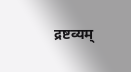द्रष्टव्यम्